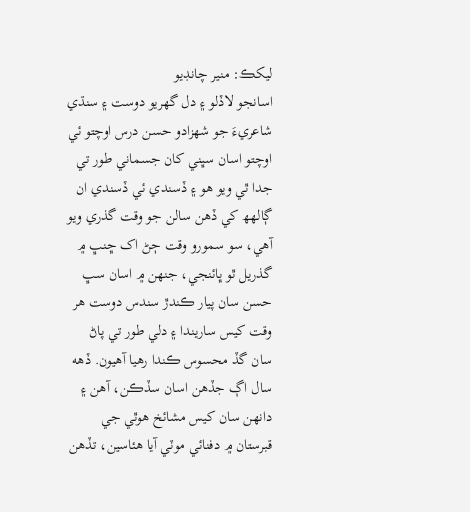ليکڪ: منير چانڊيو
اسانجو لاڏلو ۽ دل گهريو دوست ۽ سنڌي شاعريءَ جو شھزادو حسن درس اوچتو ئي اوچتو اسان سڀني کان جسماني طور تي جدا ٿي ويو هو ۽ ڏسندي ئي ڏسندي ان ڳالهھ کي ڏھن سالن جو وقت گذري ويو آھي، سو سمورو وقت ڄڻ اک ڇنڀ ۾ گذريل ٿو ڀائنجي، جنھن ۾ اسان سڀ حسن سان پيار ڪندڙ سندس دوست هر وقت کيس ساريندا ۽ دلي طور تي پاڻ سان گڏ محسوس ڪندا رهيا آھيون. ڏھه سال اڳ جڏهن اسان سڏڪن، آھن ۽ دانھن سان کيس مشائخ هوٿي جي قبرستان ۾ دفنائي موٽي آيا هئاسين، تڏهن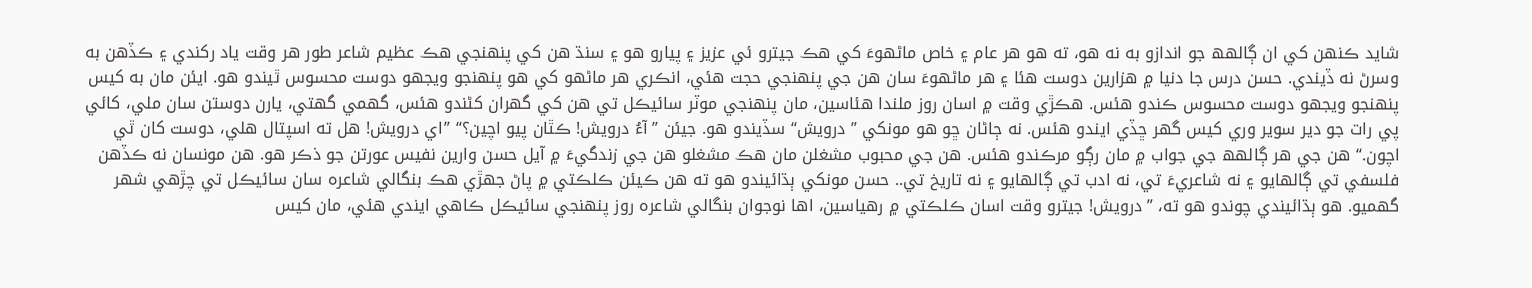شايد ڪنهن کي ان ڳالهھ جو اندازو به نه هو، ته هو هر عام ۽ خاص ماڻھوءَ کي هڪ جيترو ئي عزيز ۽ پيارو هو ۽ سنڌ هن کي پنھنجي هڪ عظيم شاعر طور هر وقت ياد رکندي ۽ ڪڏھن به وسرڻ نه ڏيندي. حسن درس جا دنيا ۾ ھزارين دوست هئا ۽ هر ماڻھوءَ سان هن جي پنھنجي حجت هئي، انڪري هر ماڻھو کي هو پنهنجو ويجهو دوست محسوس ٿيندو هو. ايئن مان به کيس پنھنجو ويجهو دوست محسوس ڪندو هئس. هڪڙي وقت ۾ اسان روز ملندا هئاسين، مان پنهنجي موٽر سائيڪل تي هن کي گهران کڻندو هئس، گهمي گهتي، يارن دوستن سان ملي، کائي پي رات جو دير سوير وري کيس گهر ڇڏي ايندو هئس. نه ڄاڻان ڇو هو مونکي ”درويش“ سڏيندو هو. جيئن ”آءُ درويش! ڪٿان پيو اچين؟“ ”اي درويش! هل ته اسپتال هلي، دوست کان ٿي اچون.“ ھن جي هر ڳالهھ جي جواب ۾ مان رڳو مرڪندو هئس. هن جي محبوب مشغلن مان هڪ مشغلو هن جي زندگيءَ ۾ آيل حسن وارين نفيس عورتن جو ذڪر هو. هن مونسان نه ڪڏهن فلسفي تي ڳالھايو ۽ نه شاعريءَ تي، نه ادب تي ڳالھايو ۽ نه تاريخ تي.. حسن مونکي ٻڌائيندو هو ته هن ڪيئن ڪلڪتي ۾ پاڻ جھڙي هڪ بنگالي شاعره سان سائيڪل تي چڙھي شھر گهميو. هو ٻڌائيندي چوندو هو ته، ”درويش! جيترو وقت اسان ڪلڪتي ۾ رهياسين، اها نوجوان بنگالي شاعره روز پنھنجي سائيڪل ڪاھي ايندي هئي، مان کيس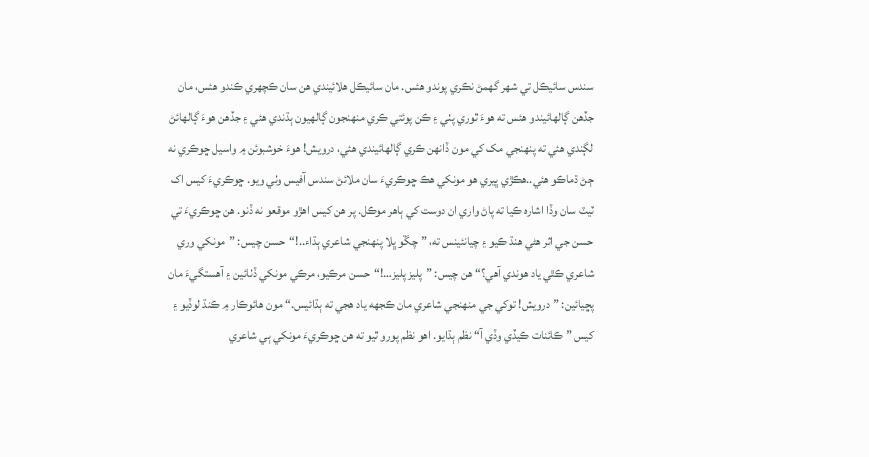سندس سائيڪل تي شھر گهمڻ نڪري پوندو هئس. مان سائيڪل هلائيندي هن سان ڪچھري ڪندو هئس، مان جڏهن ڳالھائيندو هئس ته هوءَ ٿوري پٺي ۽ ڪن پوئتي ڪري منهنجون ڳالھيون ٻڌندي هئي ۽ جڏهن هوءَ ڳالھائڻ لڳندي هئي ته پنهنجي مک کي مون ڏانهن ڪري ڳالھائيندي هئي، درويش! هوءَ خوشبوئن ۾ واسيل ڇوڪري نه ڄڻ ڌماڪو هئي..هڪڙي ڀيري هو مونکي هڪ ڇوڪريءَ سان ملائڻ سندس آفيس وٺي ويو. ڇوڪريءَ کيس اک ٽيٽ سان وڏا اشاره ڪيا ته پاڻ واري ان دوست کي ٻاهر موڪل. پر هن کيس اهڙو موقعو نه ڏنو. هن ڇوڪريءَ تي حسن جي اثر هڻي هنڌ ڪيو ۽ چيانئينس ته، ”چڱو ڀلا پنھنجي شاعري ٻڌاء..!“حسن چيس: ”مونکي وري شاعري ڪٿي ياد هوندي آھي؟“ هن چيس: ”پليز پليز…!“حسن مرڪيو، مرڪي مونکي ڏٺائين ۽ آھستگيءَ مان پڇيائين: ”درويش! توکي جي منهنجي شاعري مان ڪجهه ياد هجي ته ٻڌائيس.“ مون هائوڪار ۾ ڪنڌ لوڏيو ۽ کيس ”ڪائنات ڪيڏي وڏي آ“ نظم ٻڌايو. اهو نظم پورو ٿيو ته هن ڇوڪريءَ مونکي ٻي شاعري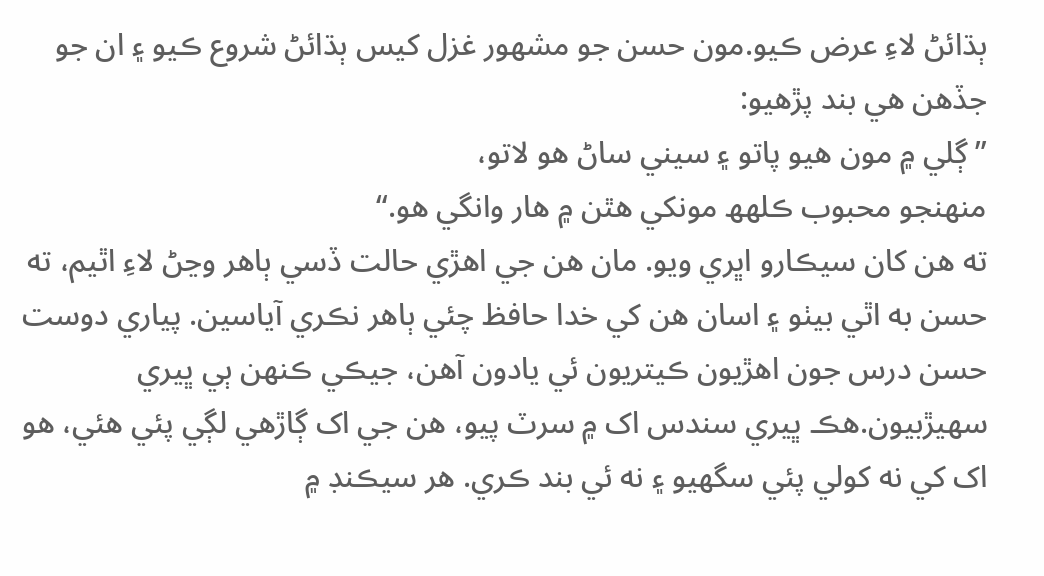ٻڌائڻ لاءِ عرض ڪيو.مون حسن جو مشھور غزل کيس ٻڌائڻ شروع ڪيو ۽ ان جو جڏهن هي بند پڙھيو:
”ڳلي ۾ مون هيو پاتو ۽ سيني ساڻ ھو لاتو،
منهنجو محبوب ڪلهھ مونکي هٿن ۾ ھار وانگي هو.“
ته هن کان سيڪارو اڀري ويو. مان هن جي اهڙي حالت ڏسي ٻاهر وڃڻ لاءِ اٿيم، ته حسن به اٿي بيٺو ۽ اسان هن کي خدا حافظ چئي ٻاهر نڪري آياسين. پياري دوست حسن درس جون اهڙيون ڪيتريون ئي يادون آھن، جيڪي ڪنھن ٻي ڀيري سھيڙبيون.هڪ ڀيري سندس اک ۾ سرٽ پيو، هن جي اک ڳاڙھي لڳي پئي هئي، هو اک کي نه کولي پئي سگهيو ۽ نه ئي بند ڪري. هر سيڪنڊ ۾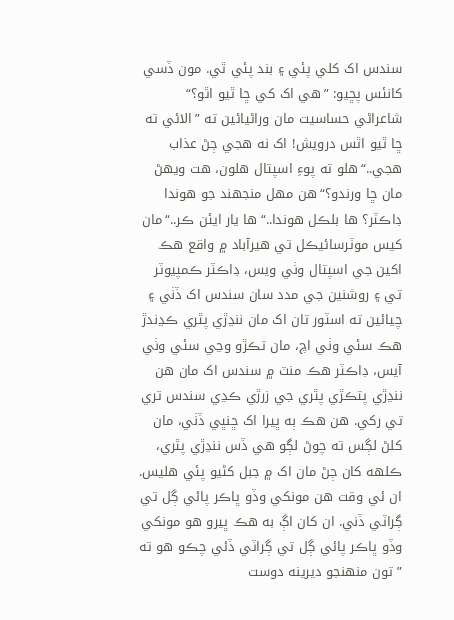سندس اک کلي پئي ۽ بند پئي ٿي. مون ڏسي کانئس پڇيو: ”هي اک کي ڇا ٿيو اٿو؟“ شاعراڻي حساسيت مان وراڻيائين ته ”الائي ته ڇا ٿيو اٿس درويش! اک نه هجي ڄڻ عذاب هجي..“هلو ته پوءِ اسپتال هلون، هت ويھڻ مان ڇا ورندو؟“هن مھل منجهند جو هوندا ڊاڪٽر؟ ها بلڪل هوندا..“ھا يار ايئن ڪر..“مان کيس موٽرسائيڪل تي هيرآباد ۾ واقع هڪ اکين جي اسپتال وٺي ويس، ڊاڪٽر ڪمپيوٽر تي ۽ روشنين جي مدد سان سندس اک ڏٺي ۽ چيائين ته اسٽور تان اک مان ننڍڙي پٿري ڪڍندڙ ھڪ سئي وٺي اچ، مان تڪڙو وڃي سئي وٺي آيس، ڊاڪٽر هڪ منٽ ۾ سندس اک مان هن ننڍڙي پتڪڙي پٿري جي زرڙي ڪڍي سندس تري تي رکي. هن هڪ ٻه ڀيرا اک ڇنڀي ڏٺي، مان کلڻ لڳس ته چوڻ لڳو هي ڏس ننڍڙي پٿري، ڪلھه کان ڄڻ مان اک ۾ جبل کڻيو پئي هليس. ان ئي وقت هن مونکي وڏو ڀاڪر پائي ڳل تي ڳراٽي ڏني. ان کان اڳ به هڪ ڀيرو هو مونکي وڏو ڀاڪر پائي ڳل تي ڳراٽي ڏئي چڪو هو ته ”تون منهنجو ديرينه دوست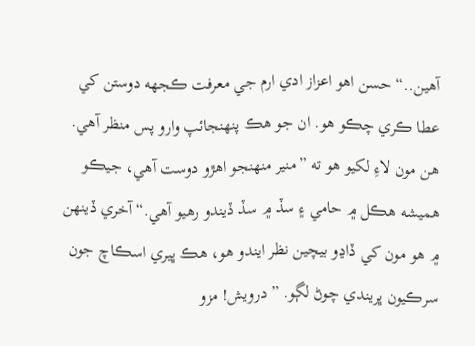آھين..“ حسن اهو اعزاز ادي ارم جي معرفت ڪجهه دوستن کي عطا ڪري چڪو هو. ان جو هڪ پنهنجائپ وارو پس منظر آھي. هن مون لاءِ لکيو هو ته ”منير منهنجو اهڙو دوست آھي، جيڪو هميشه هڪل ۾ حامي ۽ سڏ ۾ سڏ ڏيندو رهيو آھي.“آخري ڏينهن ۾ هو مون کي ڏاڍو بيچين نظر ايندو هو، هڪ ڀيري اسڪاچ جون سرڪيون ڀريندي چوڻ لڳو. ”درويش! مزو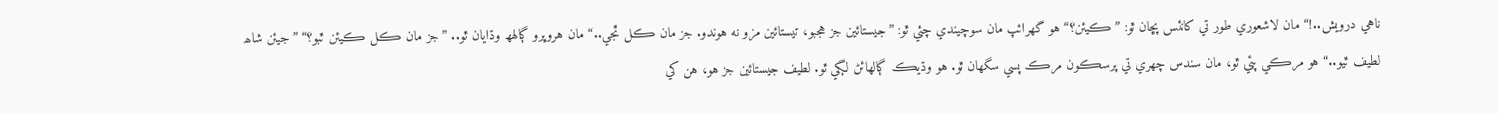ناهي درويش..!“ مان لاشعوري طور تي کانئس پڇان ٿو: ”ڪيئن؟“ هو گھرائپ مان سوچيندي چئي ٿو: ”جيستائين جز هجبو، تيستائين مزو نه هوندو. جز مان ڪل ٿجي..“ مان هروڀرو ڳالهھ وڌايان ٿو.. ”جز مان ڪل ڪيئن ٿبو؟“ ”جيئن شاھ لطيف ٿيو..“ هو مرڪي پئي ٿو، مان سندس چھري تي پرسڪون مرڪ پسي سگهان ٿو. هو وڌيڪ ڳالھائڻ لڳي ٿو. لطيف جيستائين جز هو، هن کي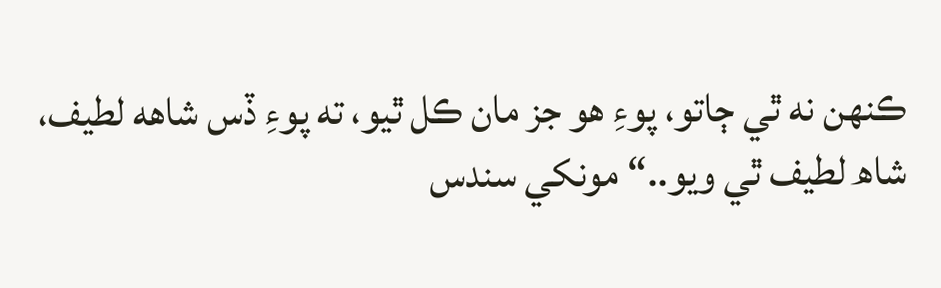ڪنھن نه ٿي ڄاتو، پوءِ هو جز مان ڪل ٿيو، ته پوءِ ڏس شاھه لطيف، شاھ لطيف ٿي ويو..“ مونکي سندس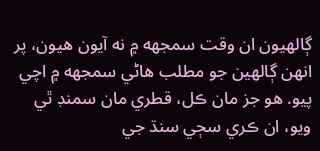ڳالھيون ان وقت سمجهه ۾ نه آيون هيون، پر انهن ڳالهين جو مطلب هاڻي سمجهه ۾ اچي پيو. هو جز مان ڪل، قطري مان سمنڊ ٿي ويو، ان ڪري سڄي سنڌ جي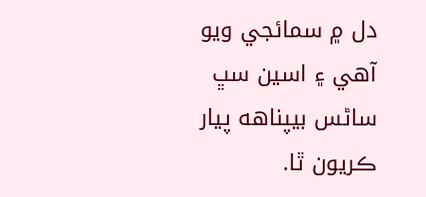دل ۾ سمائجي ويو آھي ۽ اسين سڀ ساڻس بيپناھه پيار ڪريون ٿا.